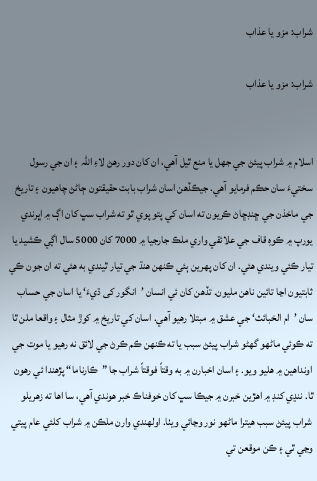شراب: مزو یا عذاب

شراب: مزو یا عذاب


اسلام ۾ شراب پيئڻ جي جھل يا منع ٿيل آھي، ان کان دور رھڻ لاءِ اللہ ۽ ان جي رسول سختيءَ سان حڪم فرمایو آھي. جيڪڏھن اسان شراب بابت حقيقتون ڄاڻڻ چاھيون ۽ تاریخ جي ماخذن جي ڇنڊڇاڻ ڪريون ته اسان کي پتو پوي ٿو ته شراب سڀ کان اڳ ۾ اڀرندي یورپ ۾ ڪوہِ قاف جي علائقي واري ملڪ جارجیا ۾ 7000 کان 5000 سال اڳي ڪشید يا تيار ڪئي ويندي ھئي. ان کان پھرين ٻئي ڪنھن ھنڌ جي تيار ٿيندي به ھئي ته ان جون ڪي ثابتيون اڃا تائين ناھن مليون. تڏھن کان ئي انسان ’انگور کی ڌيءَ‘ یا اسان جي حساب سان ’ام الخبائث‘ جي عشق ۾ مبتلا رھيو آھي. اسان کي تاریخ ۾ کوڙ مثال ۽ واقعا ملن ٿا ته ڪوئي ماڻھو گھڻو شراب پيئڻ سبب یا ته ڪنھن ڪم ڪرڻ جي لائق نه رھيو یا موت جي اونداھين ۾ ھليو ويو. ۽ اسان اخبارن ۾ به وقتاً فوقتاً شراب جا ”ڪارناما“ پڙھندا ئي رھون ٿا. ننڍي کنڊ ۾ اھڙين خبرن ۾ جيڪا سڀ کان خوفناڪ خبر ھوندي آھي، سا اھا ته زھریلو شراب پیئڻ سبب ھيترا ماڻھو نور وڃائي ويٺا. اولھندي وارن ملڪن ۾ شراب کلئي عام پيتي وڃي ٿي ۽ ڪن موقعن تي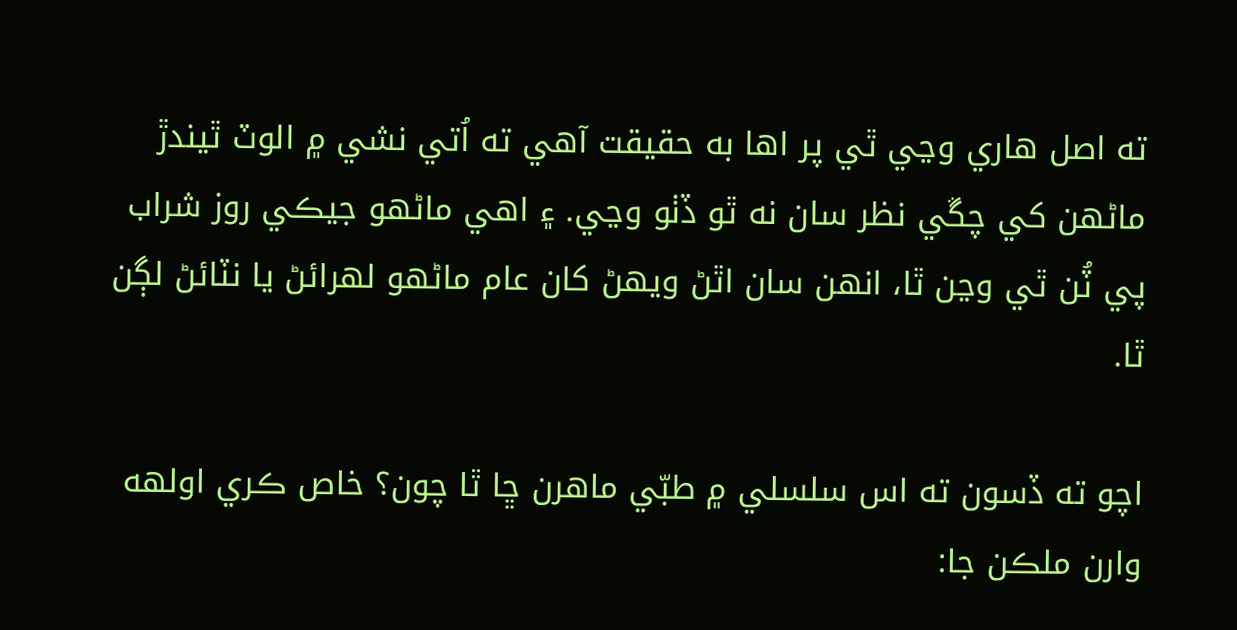ته اصل ھاري وڃي ٿي پر اھا به حقیقت آھي ته اُتي نشي ۾ الوٽ ٿيندڙ ماڻھن کي چڱي نظر سان نه ٿو ڏٺو وڃي. ۽ اھي ماڻھو جيڪي روز شراب پي ٽُن ٿي وڃن ٿا، انھن سان اٿڻ ويھڻ کان عام ماڻھو لھرائڻ يا نٽائڻ لڳن ٿا.

اچو ته ڏسون ته اس سلسلي ۾ طبّي ماھرن ڇا ٿا چون؟ خاص ڪري اولھه وارن ملڪن جا: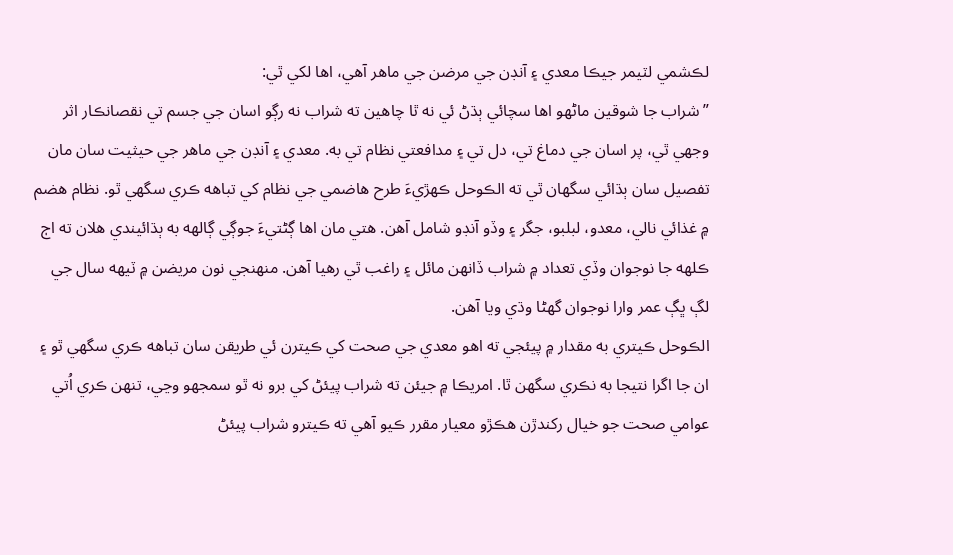لڪشمي لٽیمر جيڪا معدي ۽ آنڊن جي مرضن جي ماھر آھي، اھا لکي ٿي:
”شراب جا شوقین ماڻھو اھا سچائي ٻڌڻ ئي نه ٿا چاھين ته شراب نه رڳو اسان جي جسم تي نقصانڪار اثر وجھي ٿي، پر اسان جي دماغ تي، دل تي ۽ مدافعتي نظام تي به. معدي ۽ آنڊن جي ماھر جي حیثیت سان مان تفصیل سان ٻڌائي سگھان ٿي ته الڪوحل ڪھڙيءَ طرح ھاضمي جي نظام کي تباھه ڪري سگھي ٿو. نظام ھضم ۾ غذائي نالي، معدو، لبلبو، جگر ۽ وڏو آنڊو شامل آھن. ھتي مان اھا ڳڻتيءَ جوڳي ڳالھه به ٻڌائيندي ھلان ته اڄ ڪلھه جا نوجوان وڏي تعداد ۾ شراب ڏانھن مائل ۽ راغب ٿي رھيا آھن. منھنجي نون مریضن ۾ ٽيھه سال جي لڳ ڀڳ عمر وارا نوجوان گھڻا وڌي ويا آھن.
الڪوحل ڪيتري به مقدار ۾ پيئجي ته اھو معدي جي صحت کي ڪيترن ئي طریقن سان تباھه ڪري سگھي ٿو ۽ ان جا اگرا نتیجا به نڪري سگھن ٿا. امریڪا ۾ جيئن ته شراب پیئڻ کي برو نه ٿو سمجھو وڃي، تنھن ڪري اُتي عوامي صحت جو خیال رکندڙن ھڪڙو معیار مقرر ڪيو آھي ته ڪيترو شراب پيئڻ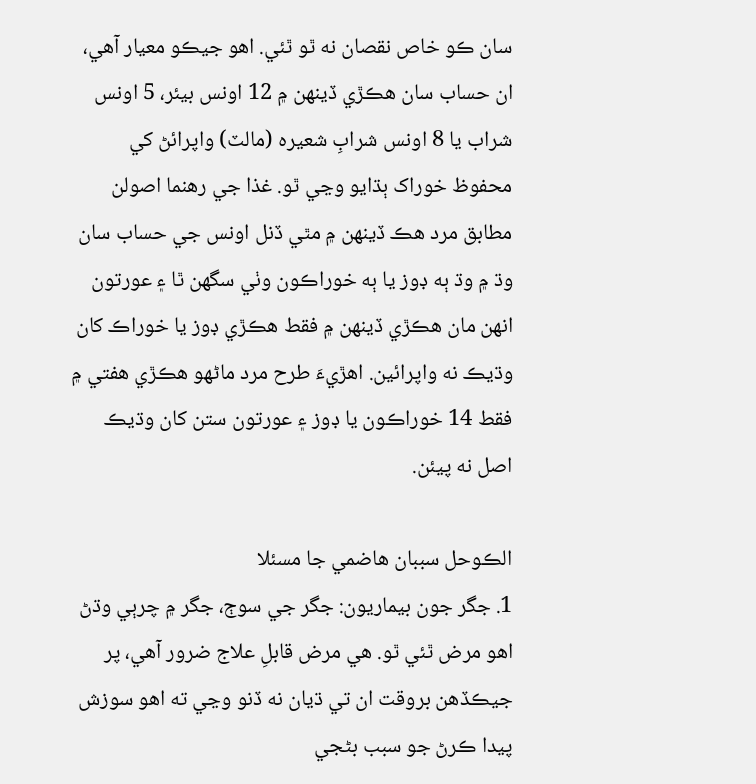سان ڪو خاص نقصان نه ٿو ٿئي. اھو جيڪو معیار آھي، ان حساب سان ھڪڙي ڏينھن ۾ 12 اونس بیئر، 5 اونس شراب یا 8 اونس شرابِ شعیرہ (مالٽ) واپرائڻ کي محفوظ خوراک ٻڌايو وڃي ٿو. غذا جي رھنما اصولن مطابق مرد ھڪ ڏينھن ۾ مٿي ڏنل اونس جي حساب سان وڌ ۾ وڌ ٻه ڊوز يا ٻه خوراڪون وٺي سگھن ٿا ۽ عورتون انھن مان ھڪڙي ڏينھن ۾ فقط ھڪڙي ڊوز يا خوراڪ کان وڌيڪ نه واپرائين. اھڙيءَ طرح مرد ماڻھو ھڪڙي ھفتي ۾ فقط 14 خوراڪون يا ڊوز ۽ عورتون ستن کان وڌيڪ اصل نه پيئن.

الڪوحل سببان ھاضمي جا مسئلا
1. جگر جون بیماريون: جگر جي سوڄ، جگر ۾ چرٻي وڌڻ اھو مرض ٿئي ٿو. ھي مرض قابلِ علاج ضرور آھي، پر جيڪڏھن بروقت ان تي ڌيان نه ڏنو وڃي ته اھو سوزش پيدا ڪرڻ جو سبب بڻجي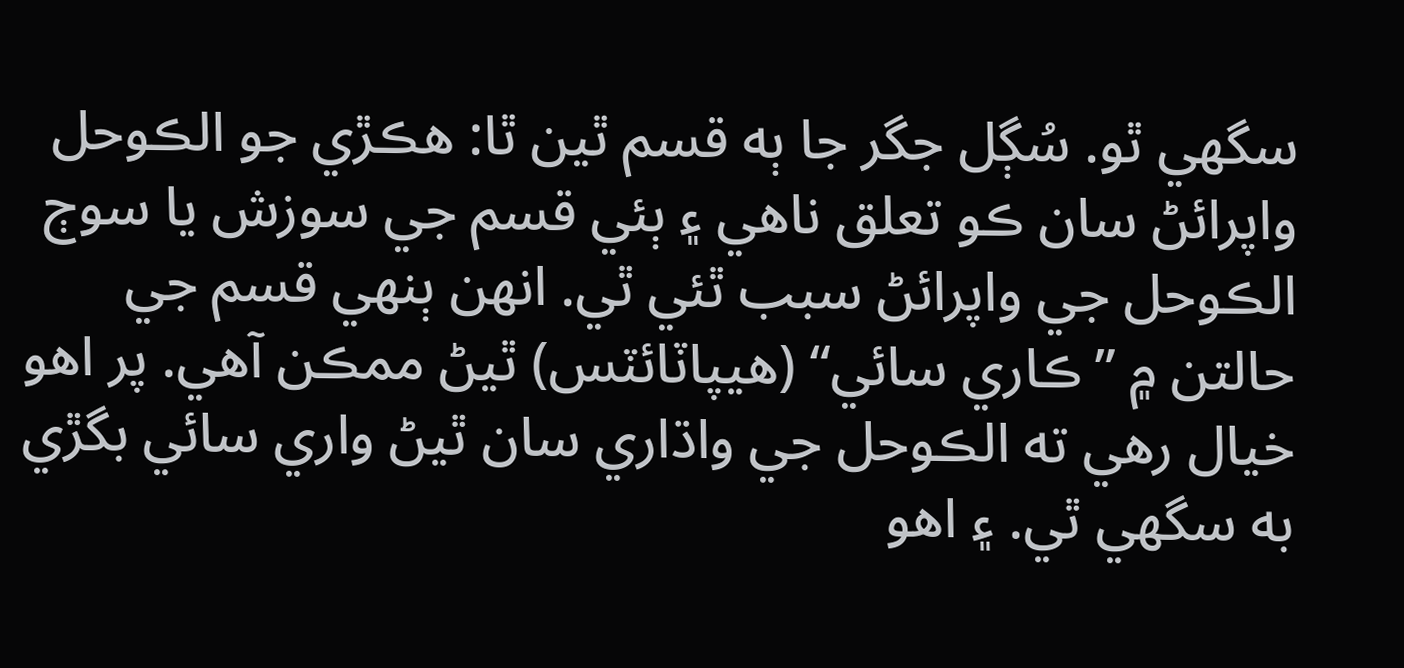سگھي ٿو. سُڳل جگر جا ٻه قسم ٿين ٿا: ھڪڙي جو الڪوحل واپرائڻ سان ڪو تعلق ناھي ۽ ٻئي قسم جي سوزش يا سوڄ الڪوحل جي واپرائڻ سبب ٿئي ٿي. انھن ٻنھي قسم جي حالتن ۾ ”ڪاري سائي“ (ھیپاٽائٽس) ٿيڻ ممڪن آھي. پر اھو خیال رھي ته الڪوحل جي واڌاري سان ٿيڻ واري سائي بگڙي به سگھي ٿي. ۽ اھو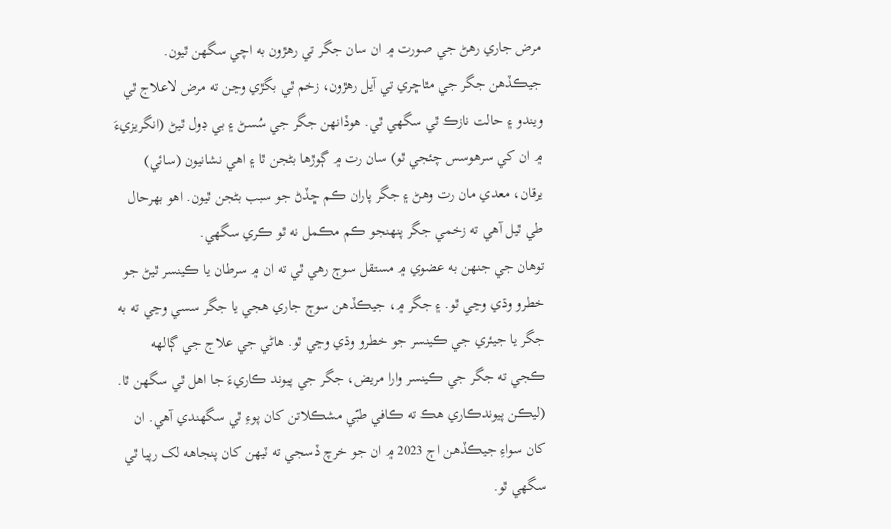مرض جاري رھڻ جي صورت ۾ ان سان جگر تي رھڙون به اچي سگھن ٿيون. جيڪڏھن جگر جي مٿاڇري تي آيل رھڙون، زخم ٿي بگڙي وڃن ته مرض لاعلاج ٿي ويندو ۽ حالت نازڪ ٿي سگھي ٿي. ھوڏانھن جگر جي سُسڻ ۽ بي ڊول ٿيڻ (انگریزيءَ ۾ ان کي سرھوسس چئجي ٿو) سان رت ۾ ڳوڙھا بڻجن ٿا ۽ اھي نشانيون (سائي) یرقان، معدي مان رت وھڻ ۽ جگر پاران ڪم ڇڏڻ جو سبب بڻجن ٿيون. اھو بھرحال طي ٿيل آھي ته زخمي جگر پنھنجو ڪم مڪمل نه ٿو ڪري سگھي.
توھان جي جنھن به عضوي ۾ مستقل سوڄ رھي ٿي ته ان ۾ سرطان يا ڪينسر ٿيڻ جو خطرو وڌي وڃي ٿو. ۽ جگر ۾، جيڪڏھن سوڄ جاري ھجي يا جگر سسي وڃي ته به جگر يا جيئري جي ڪينسر جو خطرو وڌي وڃي ٿو. ھاڻي جي علاج جي ڳالھه ڪجي ته جگر جي ڪينسر وارا مریض، جگر جي پیوند ڪاريءَ جا اھل ٿي سگھن ٿا. (لیڪن پیوندڪاري ھڪ ته ڪافي طبّي مشڪلاتن کان پوءِ ٿي سگھندي آھي. ان کان سواءِ جيڪڏھن اڄ 2023 ۾ ان جو خرچ ڏسجي ته ٽيھن کان پنجاھه لک رپيا ٿي سگھي ٿو.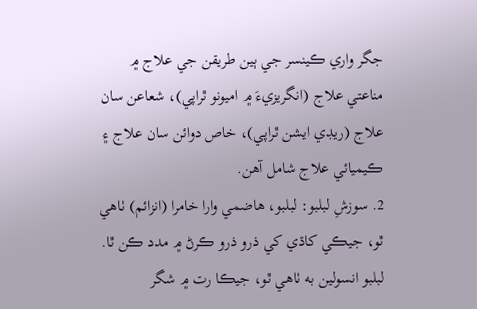جگر واري ڪينسر جي ٻين طريقن جي علاج ۾ مناعتي علاج (انگریزيءَ ۾ امیونو ٿراپي)، شعاعن سان علاج (ریڊي ایشن ٿراپي)، خاص دوائن سان علاج ۽ ڪیمیائي علاج شامل آھن.
2. سوزشِ لبلبو: لبلبو، ھاضمي وارا خامرا (انزائم) ٺاھي ٿو، جيڪي کاڌي کي ذرو ذرو ڪرڻ ۾ مدد ڪن ٿا. لبلبو انسولین به ٺاھي ٿو، جيڪا رت ۾ شگر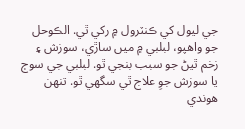جي ليول کي ڪنٽرول ۾ رکي ٿي. الڪوحل جو واھپو، لبلبي ۾ میں ساڙي، سوزش ۽ زخم ٿيڻ جو سبب بنجي ٿو. لبلبي جي سوڄ يا سوزش جوِ علاج ٿي سگھي ٿو. تنھن ھوندي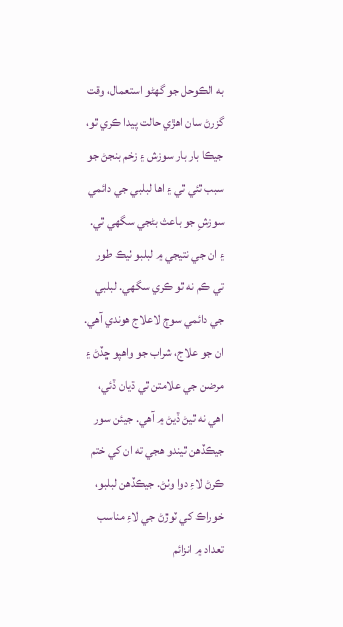به الڪوحل جو گھڻو استعمال، وقت گزرڻ سان اھڙي حالت پیدا ڪري ٿو، جيڪا بار بار سوزش ۽ زخم بنجڻ جو سبب ٿئي ٿي ۽ اھا لبلبي جي دائمي سوزشِ جو باعث بڻجي سگھي ٿي. ۽ ان جي نتیجي ۾ لبلبو ٺيڪ طور تي ڪم نه ٿو ڪري سگھي. لبلبي جي دائمي سوڄ لاعلاج ھوندي آھي. ان جو علاج، شراب جو واھپو ڇڏڻ ۽ مرضن جي علامتن ٿي ڌيان ڏئي، اھي نه ٿيڻ ڏيڻ ۾ آھي. جیئن سور جيڪڏھن ٿيندو ھجي ته ان کي ختم ڪرڻ لاءِ دوا وٺڻ. جيڪڏھن لبلبو، خوراڪ کي ٽوڙڻ جي لاءِ مناسب تعداد ۾ انزائم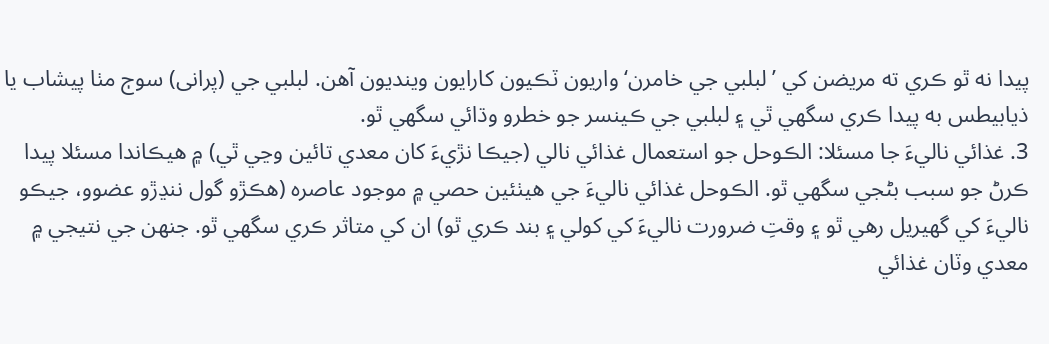پیدا نه ٿو ڪري ته مریضن کي ’لبلبي جي خامرن‘ واريون ٽڪيون کارايون وينديون آھن. لبلبي جي (پرانی) سوڄ مٺا پيشاب يا ذیابیطس به پيدا ڪري سگھي ٿي ۽ لبلبي جي ڪينسر جو خطرو وڌائي سگھي ٿو.
3. غذائي ناليءَ جا مسئلا: الڪوحل جو استعمال غذائي نالي (جيڪا نڙيءَ کان معدي تائين وڃي ٿي) ۾ ھيڪاندا مسئلا پيدا ڪرڻ جو سبب بڻجي سگھي ٿو. الڪوحل غذائي ناليءَ جي ھيٺئين حصي ۾ موجود عاصرہ (ھڪڙو گول ننڍڙو عضوو، جيڪو ناليءَ کي گھیريل رھي ٿو ۽ وقتِ ضرورت ناليءَ کي کولي ۽ بند ڪري ٿو) ان کي متاثر ڪري سگھي ٿو. جنھن جي نتیجي ۾ معدي وٽان غذائي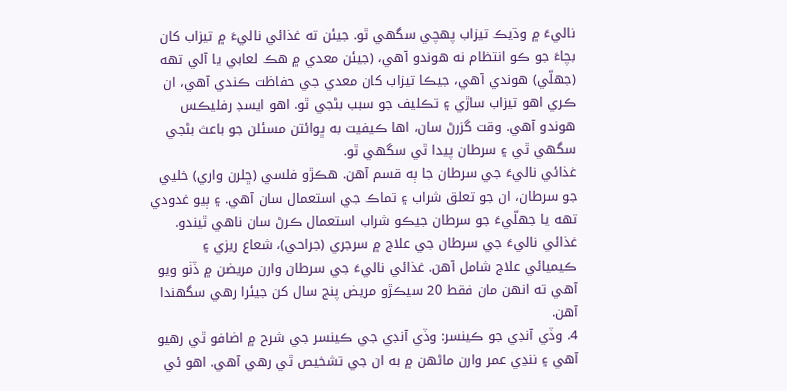ناليءَ ۾ وڌيڪ تیزاب پھچي سگھي ٿو. جيئن ته غذائي ناليءَ ۾ تیزاب کان بچاءَ جو ڪو انتظام نه ھوندو آھي، (جیئن معدي ۾ ھڪ لعابي يا آلي تھه (جھلّي) ھوندي آھي، جيڪا تیزاب کان معدي جي حفاظت ڪندي آھي، ان ڪري اھو تیزاب ساڙي ۽ تڪلیف جو سبب بڻجي ٿو. اھو ایسڊ رفلیڪس ھوندو آھي. وقت گزرڻ سان، اھا ڪيفيت به ڀوائتن مسئلن جو باعث بڻجي سگھي ٿي ۽ سرطان پيدا ٿي سگھي ٿو.
غذائي ناليءَ جي سرطان جا ٻه قسم آھن. ھڪڙو فلسي (ڇلرن واري) خلیي جو سرطان، ان جو تعلق شراب ۽ تماڪ جي استعمال سان آھي. ۽ ٻيو غدودي تھه يا جھلّيءَ جو سرطان جيڪو شراب استعمال ڪرڻ سان ناھي ٿيندو. غذائي ناليءَ جي سرطان جي علاج ۾ سرجري (جراحي)، شعاع ریزي ۽ ڪیمیائي علاج شامل آھن. غذائي ناليءَ جي سرطان وارن مریضن ۾ ڏٺو ويو آھي ته انھن مان فقط 20 سيڪڙو مريض پنج سال کن جيئرا رھي سگھندا آھن.
4. وڏي آنڊي جو ڪينسر: وڏي آنڊي جي ڪينسر جي شرح ۾ اضافو ٿي رھيو آھي ۽ ننڍي عمر وارن ماڻھن ۾ به ان جي تشخیص ٿي رھي آھي. اھو ئي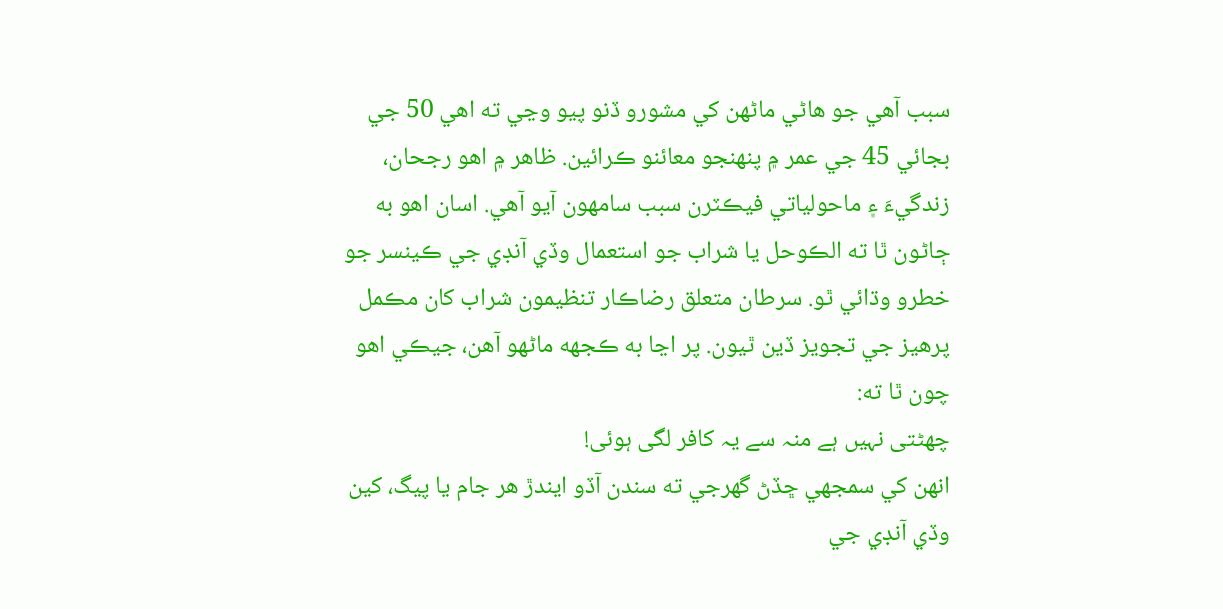سبب آھي جو ھاڻي ماڻھن کي مشورو ڏنو پيو وڃي ته اھي 50 جي بجائي 45 جي عمر ۾ پنھنجو معائنو ڪرائين. ظاھر ۾ اھو رجحان، زندگيءَ ۽ ماحولیاتي فيڪٽرن سبب سامھون آيو آھي. اسان اھو به ڄاڻون ٿا ته الڪوحل يا شراب جو استعمال وڏي آنڊي جي ڪينسر جو خطرو وڌائي ٿو. سرطان متعلق رضاڪار تنظیمون شراب کان مڪمل پرھیز جي تجویز ڏين ٿيون. پر اڃا به ڪجھه ماڻھو آھن، جيڪي اھو چون ٿا ته:
چھٹتی نہیں ہے منہ سے یہ کافر لگی ہوئی!
انھن کي سمجھي ڇڏڻ گھرجي ته سندن آڏو ايندڙ ھر جام يا پيگ، کين وڏي آنڊي جي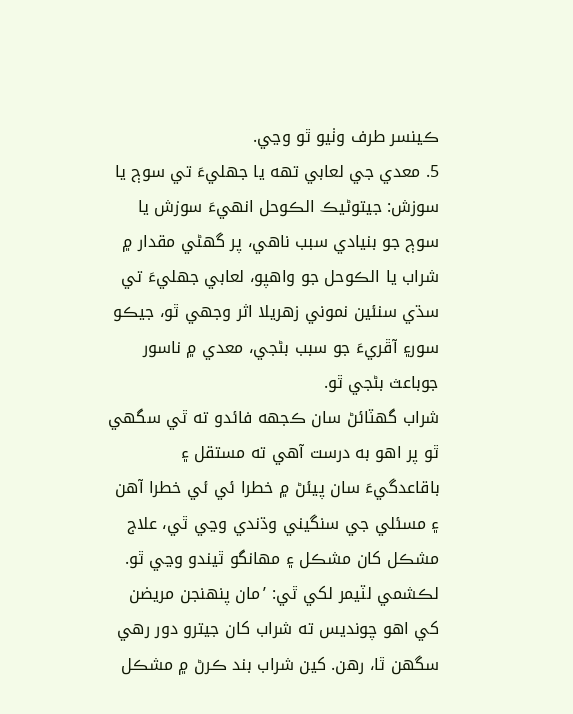ڪينسر طرف وٺيو ٿو وڃي.
5. معدي جي لعابي تھه يا جھليءَ تي سوڄ يا سوزش: جيتوڻيڪ الڪوحل انھيءَ سوزش يا سوڄ جو بنیادي سبب ناھي، پر گھڻي مقدار ۾ شراب يا الڪوحل جو واھپو، لعابي جھليءَ تي سڌي سنئين نموني زھریلا اثر وجھي ٿو، جيڪو سور۽ آڦريءَ جو سبب بڻجي، معدي ۾ ناسور جوباعث بڻجي ٿو.
شراب گھٽائڻ سان ڪجھه فائدو ته ٿي سگھي ٿو پر اھو به درست آھي ته مستقل ۽ باقاعدگيءَ سان پیئڻ ۾ خطرا ئي ئي خطرا آھن ۽ مسئلي جي سنگیني وڌندي وڃي ٿي، علاج مشڪل کان مشڪل ۽ مھانگو ٿيندو وڃي ٿو. لڪشمي لٽیمر لکي ٿي: ’مان پنھنجن مریضن کي اھو چونديس ته شراب کان جيترو دور رھي سگھن ٿا، رھن. کين شراب بند ڪرڻ ۾ مشڪل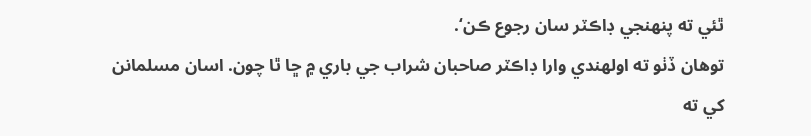ٿئي ته پنھنجي ڊاڪٽر سان رجوع ڪن‘.
توھان ڏٺو ته اولھندي وارا ڊاڪٽر صاحبان شراب جي باري ۾ ڇا ٿا چون. اسان مسلمانن کي ته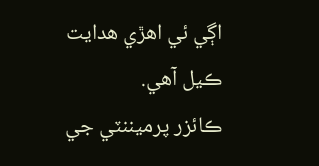اڳي ئي اھڙي ھدایت ڪيل آھي.
ڪائزر پرمیننٽي جي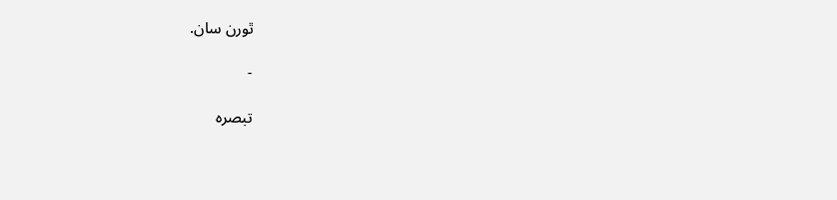ٿورن سان.

-

تبصرہ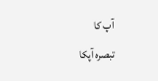آپ کا
تبصره آپکا